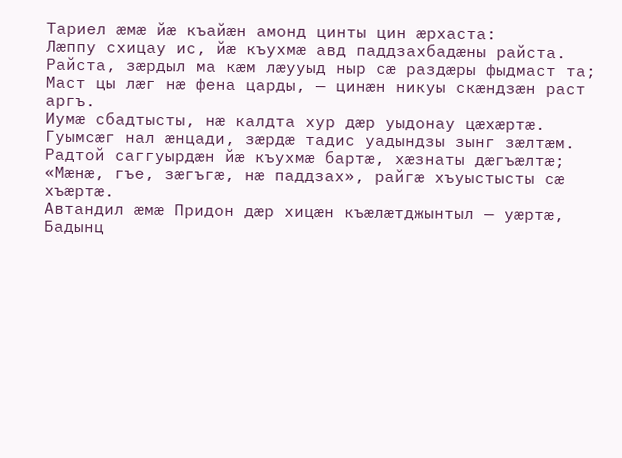Тариел æмæ йæ къайæн амонд цинты цин æрхаста:
Лæппу схицау ис, йæ къухмæ авд паддзахбадæны райста.
Райста, зæрдыл ма кæм лæууыд ныр сæ раздæры фыдмаст та;
Маст цы лæг нæ фена царды, — цинæн никуы скæндзæн раст аргъ.
Иумæ сбадтысты, нæ калдта хур дæр уыдонау цæхæртæ.
Гуымсæг нал æнцади, зæрдæ тадис уадындзы зынг зæлтæм.
Радтой саггуырдæн йæ къухмæ бартæ, хæзнаты дæгъæлтæ;
«Мæнæ, гъе, зæгъгæ, нæ паддзах», райгæ хъуыстысты сæ хъæртæ.
Автандил æмæ Придон дæр хицæн къæлæтджынтыл — уæртæ,
Бадынц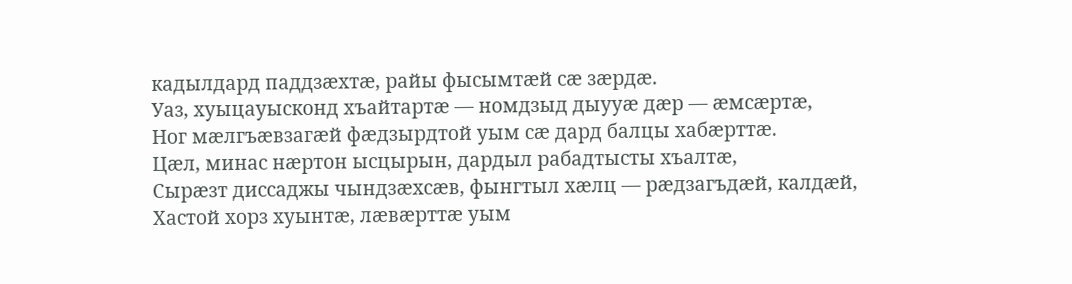кадылдард паддзæхтæ, райы фысымтæй сæ зæрдæ.
Уаз, хуыцауысконд хъайтартæ — номдзыд дыууæ дæр — æмсæртæ,
Ног мæлгъæвзагæй фæдзырдтой уым сæ дард балцы хабæрттæ.
Цæл, минас нæртон ысцырын, дардыл рабадтысты хъалтæ,
Сырæзт диссаджы чындзæхсæв, фынгтыл хæлц — рæдзагъдæй, калдæй,
Хастой хорз хуынтæ, лæвæрттæ уым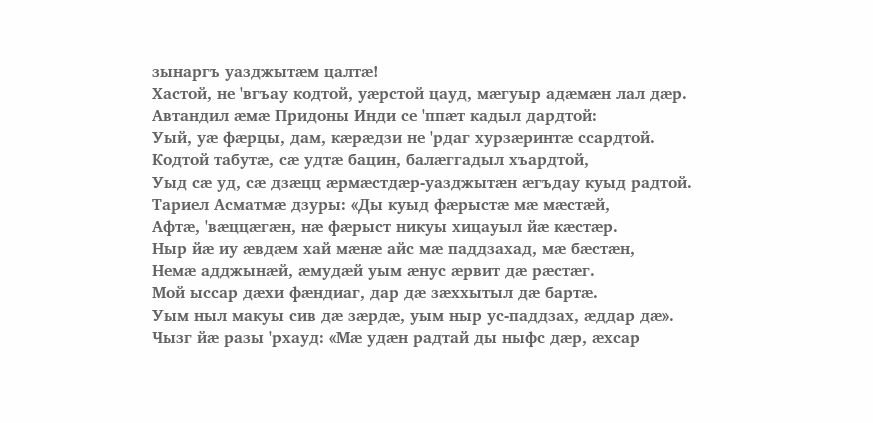зынаргъ уазджытæм цалтæ!
Хастой, не 'вгъау кодтой, уæрстой цауд, мæгуыр адæмæн лал дæр.
Автандил æмæ Придоны Инди се 'ппæт кадыл дардтой:
Уый, уæ фæрцы, дам, кæрæдзи не 'рдаг хурзæринтæ ссардтой.
Кодтой табутæ, сæ удтæ бацин, балæггадыл хъардтой,
Уыд сæ уд, сæ дзæцц æрмæстдæр-уазджытæн æгъдау куыд радтой.
Тариел Асматмæ дзуры: «Ды куыд фæрыстæ мæ мæстæй,
Афтæ, 'вæццæгæн, нæ фæрыст никуы хицауыл йæ кæстæр.
Ныр йæ иу æвдæм хай мæнæ айс мæ паддзахад, мæ бæстæн,
Немæ адджынæй, æмудæй уым æнус æрвит дæ рæстæг.
Мой ыссар дæхи фæндиаг, дар дæ зæххытыл дæ бартæ.
Уым ныл макуы сив дæ зæрдæ, уым ныр ус-паддзах, æддар дæ».
Чызг йæ разы 'рхауд: «Мæ удæн радтай ды ныфс дæр, æхсар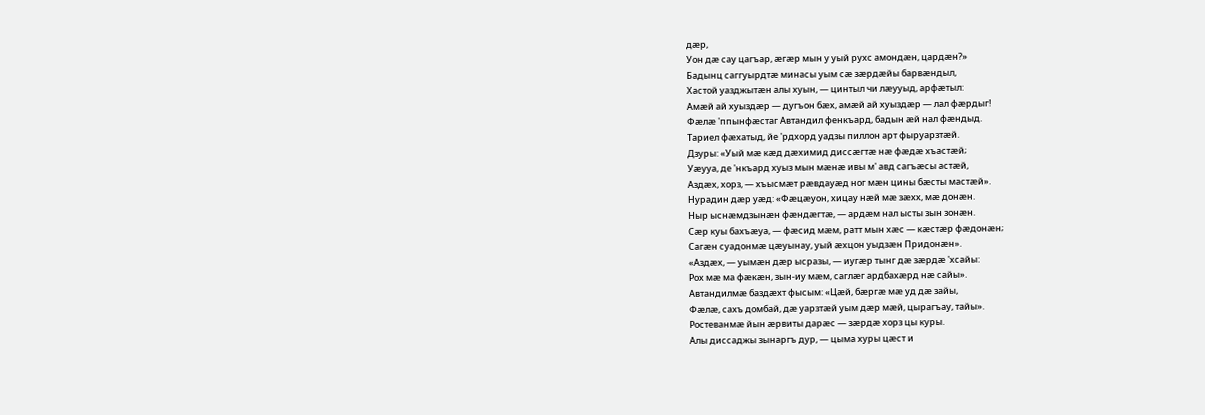дæр,
Уон дæ сау цагъар, æгæр мын у уый рухс амондæн, цардæн?»
Бадынц саггуырдтæ минасы уым сæ зæрдæйы барвæндыл,
Хастой уазджытæн алы хуын, — цинтыл чи лæууыд, арфæтыл:
Амæй ай хуыздæр — дугъон бæх, амæй ай хуыздæр — лал фæрдыг!
Фæлæ 'ппынфæстаг Автандил фенкъард, бадын æй нал фæндыд.
Тариел фæхатыд, йе 'рдхорд уадзы пиллон арт фыруарзтæй.
Дзуры: «Уый мæ кæд дæхимид диссæгтæ нæ фæдæ хъастæй;
Уæууа, де 'нкъард хуыз мын мæнæ ивы м' авд сагъæсы астæй,
Аздæх, хорз, — хъысмæт рæвдауæд ног мæн цины бæсты мастæй».
Нурадин дæр уæд: «Фæцæуон, хицау нæй мæ зæхх, мæ донæн.
Ныр ыснæмдзынæн фæндæгтæ, — ардæм нал ысты зын зонæн.
Сæр куы бахъæуа, — фæсид мæм, ратт мын хæс — кæстæр фæдонæн;
Сагæн суадонмæ цæуынау, уый æхцон уыдзæн Придонæн».
«Аздæх, — уымæн дæр ысразы, — иугæр тынг дæ зæрдæ 'хсайы:
Рох мæ ма фæкæн, зын-иу мæм, саглæг ардбахæрд нæ сайы».
Автандилмæ баздæхт фысым: «Цæй, бæргæ мæ уд дæ зайы,
Фæлæ, сахъ домбай, дæ уарзтæй уым дæр мæй, цырагъау, тайы».
Ростеванмæ йын æрвиты дарæс — зæрдæ хорз цы куры.
Алы диссаджы зынаргъ дур, — цыма хуры цæст и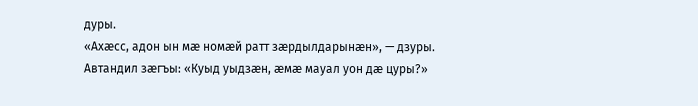дуры.
«Ахæсс, адон ын мæ номæй ратт зæрдылдарынæн», — дзуры.
Автандил зæгъы: «Куыд уыдзæн, æмæ мауал уон дæ цуры?»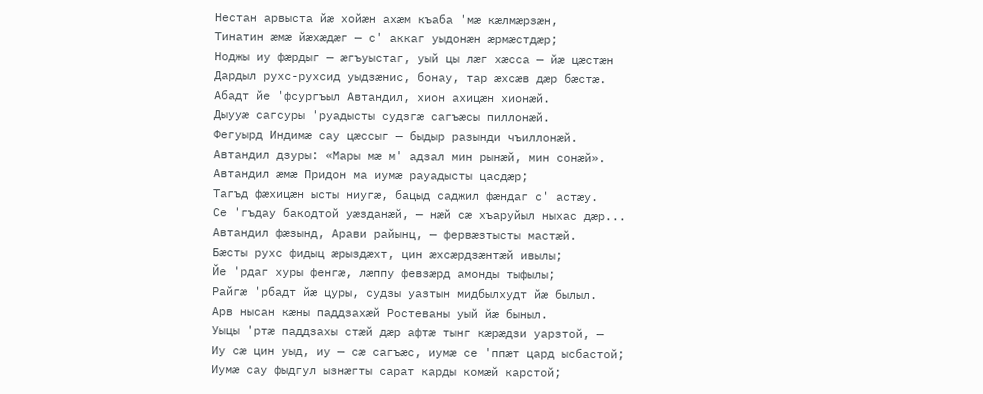Нестан арвыста йæ хойæн ахæм къаба 'мæ кæлмæрзæн,
Тинатин æмæ йæхæдæг — с' аккаг уыдонæн æрмæстдæр;
Ноджы иу фæрдыг — æгъуыстаг, уый цы лæг хæсса — йæ цæстæн
Дардыл рухс-рухсид уыдзæнис, бонау, тар æхсæв дæр бæстæ.
Абадт йе 'фсургъыл Автандил, хион ахицæн хионæй.
Дыууæ сагсуры 'руадысты судзгæ сагъæсы пиллонæй.
Фегуырд Индимæ сау цæссыг — быдыр разынди чъиллонæй.
Автандил дзуры: «Мары мæ м' адзал мин рынæй, мин сонæй».
Автандил æмæ Придон ма иумæ рауадысты цасдæр;
Тагъд фæхицæн ысты ниугæ, бацыд саджил фæндаг с' астæу.
Се 'гъдау бакодтой уæзданæй, — нæй сæ хъаруйыл ныхас дæр...
Автандил фæзынд, Арави райынц, — фервæзтысты мастæй.
Бæсты рухс фидыц æрыздæхт, цин æхсæрдзæнтæй ивылы;
Йе 'рдаг хуры фенгæ, лæппу февзæрд амонды тыфылы;
Райгæ 'рбадт йæ цуры, судзы уазтын мидбылхудт йæ былыл.
Арв нысан кæны паддзахæй Ростеваны уый йæ быныл.
Уыцы 'ртæ паддзахы стæй дæр афтæ тынг кæрæдзи уарзтой, —
Иу сæ цин уыд, иу — сæ сагъæс, иумæ се 'ппæт цард ысбастой;
Иумæ сау фыдгул ызнæгты сарат карды комæй карстой;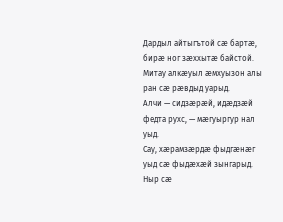Дардыл айтыгътой сæ бартæ, бирæ ног зæххытæ байстой.
Митау алкæуыл æмхуызон алы ран сæ рæвдыд уарыд.
Алчи — сидзæрæй, идæдзæй федта рухс, — мæгуыргур нал уыд.
Сау, хæрамзæрдæ фыдгæнæг уыд сæ фыдæхæй зынгарыд.
Ныр сæ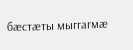бæстæты мыггагмæ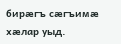бирæгъ сæгъимæ хæлар уыд.